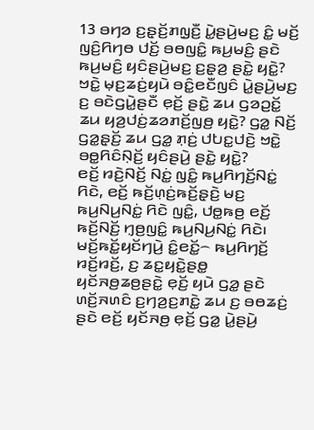13 ꤋꤚꤤ ꤢ꤬ꤔ꤫ꤢꤩ꤬ꤊꤜ꤫ꤢꤪ꤬ ꤣꤧ꤭ꤔꤣꤧ꤬ꤗꤢ꤬ ꤢꤨ꤭ ꤗꤢꤩ꤬ ꤜꤢꤨ꤬ꤖꤚꤥ ꤓꤢꤩ꤬ ꤋꤥꤜꤢꤨ꤭ ꤒꤣ꤬ꤗꤢꤨ꤬ ꤔꤢꤧ ꤒꤣ꤬ꤗꤢꤨ꤬ ꤟꤢꤨꤔꤣꤧ꤬ꤗꤢ꤬ ꤢ꤬ꤔ꤫ꤤ꤬ ꤔꤢꤧ꤭ ꤟꤢꤧ꤭? ꤠꤢꤧ꤭ ꤗ꤫ꤢ꤬ꤘꤢꤦ꤬ꤟꤣꤧ ꤋꤢꤨ꤭ꤕꤢꤪꤜꤢꤨ ꤣꤧ꤭ꤔꤣꤧ꤬ꤗꤢ꤬ ꤢ꤬ ꤋꤢꤧꤞꤣꤧ꤭ꤔꤢꤪ ꤕ꤫ꤢꤩ꤬ ꤔꤢꤧ꤭ ꤘꤣ ꤞꤤꤑꤢꤩ꤭ ꤘꤣ ꤟꤤ꤬ꤓꤢꤦ꤬ꤘꤤꤊꤢꤩ꤬ꤜꤥ꤬ ꤟꤢꤧ꤭? ꤞꤤ꤭ ꤡꤢꤩ꤬ ꤞꤤ꤭ꤔ꤫ꤢꤩ꤬ ꤘꤣ ꤞꤤ꤭ ꤊ꤫ꤢꤦ꤬ ꤓꤝꤢ꤭ꤓꤢꤧ꤬ ꤠꤢꤧ꤭ ꤋꤥ꤭ꤖꤢꤨꤡ꤫ꤢꤩ꤬ ꤟꤢꤨꤔꤣꤧ꤬ ꤔꤢꤧ꤭ ꤟꤢꤧ꤭?
ꤕꤢꤩ꤬ ꤙꤢꤧ꤬ꤡꤢꤩ꤬ ꤡꤢꤦ꤭ ꤜꤢꤨ꤭ ꤒꤣ꤬ꤖꤚꤢꤩ꤬ꤡꤢꤦ꤭ ꤖꤢꤧ, ꤕꤢꤩ꤬ ꤒꤢꤩ꤬ꤛ꤫ꤢꤦ꤬ꤒꤢꤩ꤬ꤔ꤫ꤢꤧ꤬ ꤗꤢ꤬ ꤒꤣ꤬ꤡꤣ꤬ꤡꤢꤦ꤭ ꤖꤢꤧ ꤜꤢꤨ꤭, ꤓꤥ꤭ꤒꤥ꤬ ꤕꤢꤩ꤬ ꤒꤢꤩ꤬ꤡꤢꤩ꤬ ꤚ꤫ꤥ꤬ꤜꤢꤨ꤭ ꤒꤣ꤬ꤡꤣ꤬ꤡꤢꤦ꤭ ꤖꤢꤧ꤯
ꤗꤢꤩ꤬ꤒꤢꤩ꤭ꤟꤢꤩꤚꤣꤧ꤬ ꤢꤨ꤭ꤕꤢꤩ꤭꤮ ꤒꤣ꤬ꤖꤚꤢꤩ꤬ ꤙꤢꤩ꤬ꤙꤢꤩ꤬, ꤢ꤬ ꤘꤢ꤭ꤟꤢꤧ꤭ꤔꤥ꤭ ꤟꤢꤩꤏꤥ꤬ꤘꤥ꤬ꤔꤢꤧ꤭ ꤕ꤫ꤢꤩ꤬ ꤟꤣꤧ ꤞꤤ꤭ ꤔꤢꤧ ꤛꤢꤩ꤬ꤏꤛꤢꤨ ꤢ꤬ꤚꤤ꤬ꤢ꤬ꤊꤢꤧ꤭ ꤘꤣ ꤢ꤬ ꤋꤥꤘꤢꤦ꤬ ꤔꤢꤧ ꤕꤢꤩ꤬ ꤟꤢꤩꤏꤥ꤬ ꤕ꤫ꤢꤩ꤬ ꤞꤤ꤭ ꤣꤧ꤭ꤔꤣꤧ꤬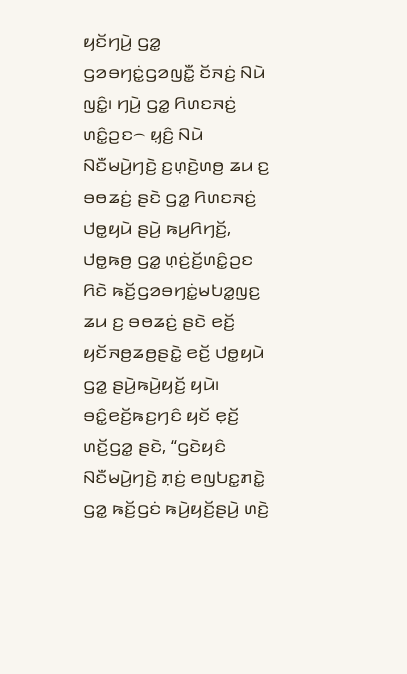ꤟꤢꤩꤚꤣꤧ꤬ ꤞꤤ꤭ ꤞꤤꤋꤚꤢꤦ꤭ꤞꤤꤜꤢꤪ꤭ ꤢꤩꤏꤢꤦ꤬ ꤡꤣꤧ ꤜꤢꤨ꤭꤯ ꤚꤣꤧ꤬ ꤞꤤ꤭ ꤖꤛꤢꤏꤢꤦ꤬ ꤛꤢꤨ꤭ꤑꤢ꤮ ꤟ꤫ꤢꤨ꤬ ꤡꤣꤧ ꤡꤢꤪꤗꤣꤧ꤬ꤚꤢꤧ꤬ ꤢ꤬ꤛ꤫ꤢꤧ꤬ꤛꤥ꤬ ꤘꤣ ꤢ꤬ ꤋꤥꤘꤢꤦ꤬ ꤔꤢꤧ ꤞꤤ꤭ ꤖꤛꤢꤏꤢꤦ꤬ ꤓꤥ꤭ꤟꤣꤧ ꤔꤣꤧ꤬ ꤒꤣ꤬ꤖꤚꤢꤩ꤬, ꤓꤥ꤭ꤒꤥ꤬ ꤞꤤ꤭ ꤛ꤫ꤢꤦ꤬ꤢꤩ꤬ꤛꤢꤨ꤭ꤑꤢ ꤖꤢꤧ ꤒꤢꤩ꤬ꤞꤤꤋꤚꤢꤦ꤭ꤗꤝꤤ꤭ꤜꤢ꤬ ꤘꤣ ꤢ꤬ ꤋꤥꤘꤢꤦ꤬ ꤔꤢꤧ ꤕꤢꤩ꤬ ꤟꤢꤩꤏꤥ꤬ꤘꤥ꤬ꤔꤢꤧ꤭ ꤕꤢꤩ꤬ ꤓꤥ꤭ꤟꤣꤧ ꤞꤤ꤭ ꤔꤣꤧ꤬ꤒꤣꤧ꤬ꤟꤢꤩ꤬ ꤟꤣꤧ꤯
ꤋꤢꤨ꤭ꤕꤢꤩ꤬ꤒꤢ꤬ꤚꤢꤨ ꤟꤢꤩ ꤕ꤫ꤢꤩ꤬ ꤛꤢꤩ꤬ꤞꤤ꤭ ꤔꤢꤧ, “ꤞꤢꤧꤟꤢꤨ ꤡꤢꤪꤗꤣꤧ꤬ꤚꤢꤧ꤬ ꤊ꤫ꤢꤦ꤬ ꤕꤜꤝꤢ꤭ꤊꤢꤧ꤭ ꤞꤤ꤭ ꤒꤢꤩ꤬ꤞꤢꤦ ꤒꤣꤧ꤬ꤟꤢꤩ꤬ꤔꤣꤧ꤬ ꤛꤢꤧ꤬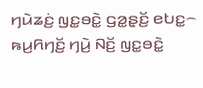ꤚꤣꤧꤘꤢꤦ꤬ ꤜꤢ꤭ꤋꤢꤧ꤭ ꤞꤤ꤭ꤔ꤫ꤢꤩ꤬ ꤕꤝꤢ꤭꤮ ꤒꤣ꤬ꤖꤚꤢꤩ꤬ ꤚꤣꤧ꤬ ꤡꤢꤩ꤬ ꤜꤢ꤭ꤋꤢꤧ꤭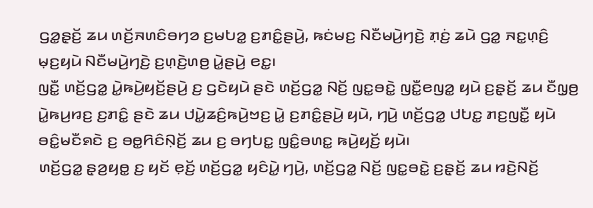ꤞꤤ꤭ꤔ꤫ꤢꤩ꤬ ꤘꤣ ꤛꤢꤩ꤬ꤏꤛꤢꤨꤋꤚꤤ ꤢ꤬ꤗꤝꤤ꤭ ꤢ꤬ꤊꤢꤨ꤭ꤔꤣꤧ꤬, ꤒꤢꤦꤗꤢ꤬ ꤡꤢꤪꤗꤣꤧ꤬ꤚꤢꤧ꤬ ꤊ꤫ꤢꤦ꤬ ꤘꤣꤧ ꤞꤤ꤭ ꤏꤢ꤭ꤛ꤫ꤢꤨ꤬ ꤗ꤫ꤢ꤬ꤟꤣꤧ ꤡꤢꤪꤗꤣꤧ꤬ꤚꤢꤧ꤬ ꤢ꤬ꤛ꤫ꤢꤧ꤬ꤛꤥ꤬ ꤣꤧ꤭ꤔꤣꤧ꤬ ꤕꤢ꤭꤯
ꤜꤢꤪ꤭ ꤛꤢꤩ꤬ꤞꤤ꤭ ꤣꤧ꤭ꤒꤣꤧ꤬ꤟꤢꤩ꤬ꤔꤣꤧ꤬ ꤢ꤬ ꤞꤢꤧꤟꤣꤧ ꤔꤢꤧ ꤛꤢꤩ꤬ꤞꤤ꤭ ꤡꤢꤩ꤬ ꤜꤢ꤭ꤋꤢꤧ꤭ ꤜꤢꤪ꤭ꤕꤜꤤ꤭ ꤟꤣꤧ ꤢ꤬ꤔ꤫ꤢꤩ꤬ ꤘꤣ ꤢꤪꤜ꤫ꤥ꤬ ꤣꤧ꤭ꤒꤣ꤬ꤙꤢ꤬ ꤢ꤬ꤊꤢꤨ꤭ ꤔꤢꤧ ꤘꤣ ꤓꤣꤧ꤭ꤘꤢꤨ꤬ꤒꤣꤧ꤬ꤠꤢ꤬ ꤣꤧ꤭ ꤢ꤬ꤊꤢꤨ꤭ꤔꤣꤧ꤬ ꤟꤣꤧ, ꤚꤣꤧ꤬ ꤛꤢꤩ꤬ꤞꤤ꤭ ꤓꤝꤢ꤭ ꤊꤢ꤬ꤜꤢꤪ꤭ ꤟꤣꤧ ꤋꤢꤨ꤭ꤗꤢꤪꤎꤢꤧ ꤢ꤬ ꤋꤥ꤭ꤖꤢꤨꤡ꤫ꤢꤩ꤬ ꤘꤣ ꤢ꤬ ꤋꤚꤝꤢ꤭ ꤜꤢꤨ꤭ꤋꤛꤢ꤭ ꤒꤣꤧ꤬ꤟꤢꤩ꤬ ꤟꤣꤧ꤯
ꤛꤢꤩ꤬ꤞꤤ꤭ ꤔ꤫ꤤ꤬ꤟꤥ꤭ ꤢ꤬ ꤟꤢꤩ ꤕ꤫ꤢꤩ꤬ ꤛꤢꤩ꤬ꤞꤤ꤭ ꤟꤢꤨꤣꤧ꤭ ꤚꤣꤧ꤬, ꤛꤢꤩ꤬ꤞꤤ꤭ ꤡꤢꤩ꤬ ꤜꤢ꤭ꤋꤢꤧ꤭ ꤢ꤬ꤔ꤫ꤢꤩ꤬ ꤘꤣ ꤙꤢꤧ꤬ꤡꤢꤩ꤬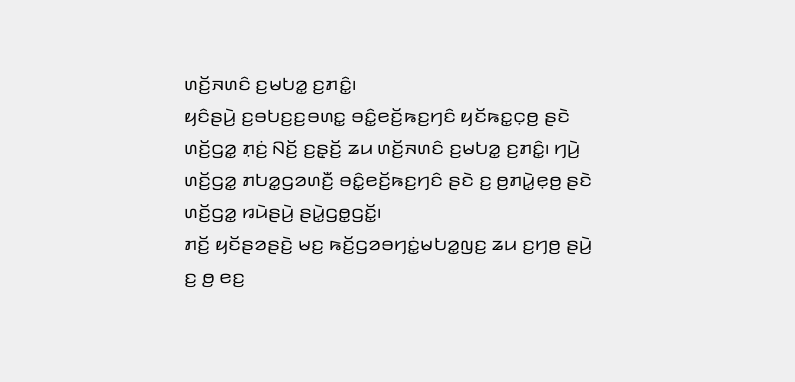ꤛꤢꤩ꤬ꤏꤛꤢꤨ ꤢ꤬ꤗꤝꤤ꤭ ꤢ꤬ꤊꤢꤨ꤭꤯
ꤟꤢꤨꤔꤣꤧ꤬ ꤢ꤬ꤋꤝꤢ꤬ꤢ꤬ꤋꤛꤢ꤭ ꤋꤢꤨ꤭ꤕꤢꤩ꤬ꤒꤢ꤬ꤚꤢꤨ ꤟꤢꤩꤒꤢ꤭ꤍ꤫ꤥ꤬ ꤔꤢꤧ ꤛꤢꤩ꤬ꤞꤤ꤭ ꤊ꤫ꤢꤦ꤬ ꤡꤢꤩ꤬ ꤢ꤬ꤔ꤫ꤢꤩ꤬ ꤘꤣ ꤛꤢꤩ꤬ꤏꤛꤢꤨ ꤢ꤬ꤗꤝꤤ꤭ ꤢ꤬ꤊꤢꤨ꤭꤯ ꤚꤣꤧ꤬ ꤛꤢꤩ꤬ꤞꤤ꤭ ꤊꤝꤤ꤭ꤞꤤꤛꤢꤪ꤬ ꤋꤢꤨ꤭ꤕꤢꤩ꤬ꤒꤢ꤬ꤚꤢꤨ ꤔꤢꤧ ꤢ꤬ ꤥ꤬ꤊꤣꤧ꤭ꤕ꤫ꤥ꤬ ꤔꤢꤧ ꤛꤢꤩ꤬ꤞꤤ꤭ ꤙꤣꤧꤔꤣꤧ꤬ ꤔꤣꤧ꤭ꤞꤥ꤭ꤞꤢꤩ꤭꤯
ꤊꤢꤩ꤬ ꤟꤢꤩꤔꤤꤔꤢꤧ꤬ ꤗꤢ꤬ ꤒꤢꤩ꤬ꤞꤤꤋꤚꤢꤦ꤭ꤗꤝꤤ꤭ꤜꤢ꤬ ꤘꤣ ꤢ꤬ꤚꤥ꤬ ꤔꤣꤧ꤬ ꤢ꤬ ꤥ꤬ ꤕꤢ꤬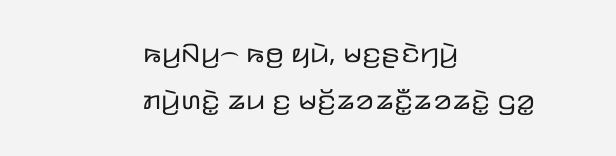ꤒꤣ꤬ꤡꤣ꤬꤮ ꤒꤥ꤬ ꤟꤣꤧ, ꤗꤢ꤬ꤔꤢꤧꤚꤣꤧ꤬ ꤊꤣꤧ꤬ꤛꤢꤧ꤭ ꤘꤣ ꤢ꤬ ꤗꤢꤩ꤬ꤘꤤꤘꤢꤪ꤭ꤘꤤꤘꤢꤧ꤭ ꤞꤤ꤭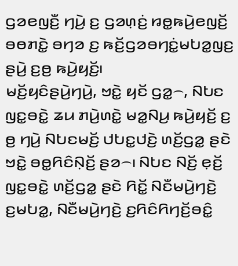ꤞꤤꤕꤜꤢꤪ꤬ ꤚꤣꤧ꤬ ꤢ꤬ ꤞꤤꤛ꤫ꤢꤦ꤬ ꤙꤥ꤭ꤒꤣꤧ꤬ꤕꤜꤢꤩ꤬ ꤋꤥꤊꤢꤧ꤭ ꤋꤚꤤ ꤢ꤬ ꤒꤢꤩ꤬ꤞꤤꤋꤚꤢꤦ꤭ꤗꤝꤤ꤭ꤜꤢ꤬ ꤔꤣꤧ꤬ ꤢ꤬ꤥ꤬ ꤒꤣꤧ꤬ꤟꤢꤩ꤬꤯
ꤗꤢꤩ꤬ꤟꤢꤨꤔꤣꤧ꤬ꤚꤣꤧ꤬, ꤠꤢꤧ꤭ ꤟꤢꤩ ꤞꤤ꤭꤮, ꤡꤝꤢ ꤜꤢ꤭ꤋꤢꤧ꤭ ꤘꤣ ꤊꤣꤧ꤬ꤛꤢꤧ꤭ ꤗꤤ꤭ꤡꤣ꤬ ꤒꤣꤧ꤬ꤟꤢꤩ꤬ ꤢ꤬ ꤥ꤬ ꤚꤣꤧ꤬ ꤡꤝꤢꤗꤢꤩ꤬ ꤓꤝꤢ꤭ꤓꤢꤧ꤬ ꤛꤢꤩ꤬ꤞꤤ꤭ ꤔꤢꤧ ꤠꤢꤧ꤭ ꤋꤥ꤭ꤖꤢꤨꤡ꤫ꤢꤩ꤬ ꤔꤤ꤮꤯ ꤡꤝꤢ ꤡꤢꤩ꤬ ꤕ꤫ꤢꤩ꤬ ꤜꤢ꤭ꤋꤢꤧ꤭ ꤛꤢꤩ꤬ꤞꤤ꤭ ꤔꤢꤧ ꤖꤢꤩ꤭ ꤡꤢꤪꤗꤣꤧ꤬ꤚꤢꤧ꤬ ꤢ꤬ꤗꤝꤤ꤭, ꤡꤢꤪꤗꤣꤧ꤬ꤚꤢꤧ꤬ ꤢ꤬ꤖꤢꤨꤖꤚꤢꤩ꤬ꤋꤢꤨ꤭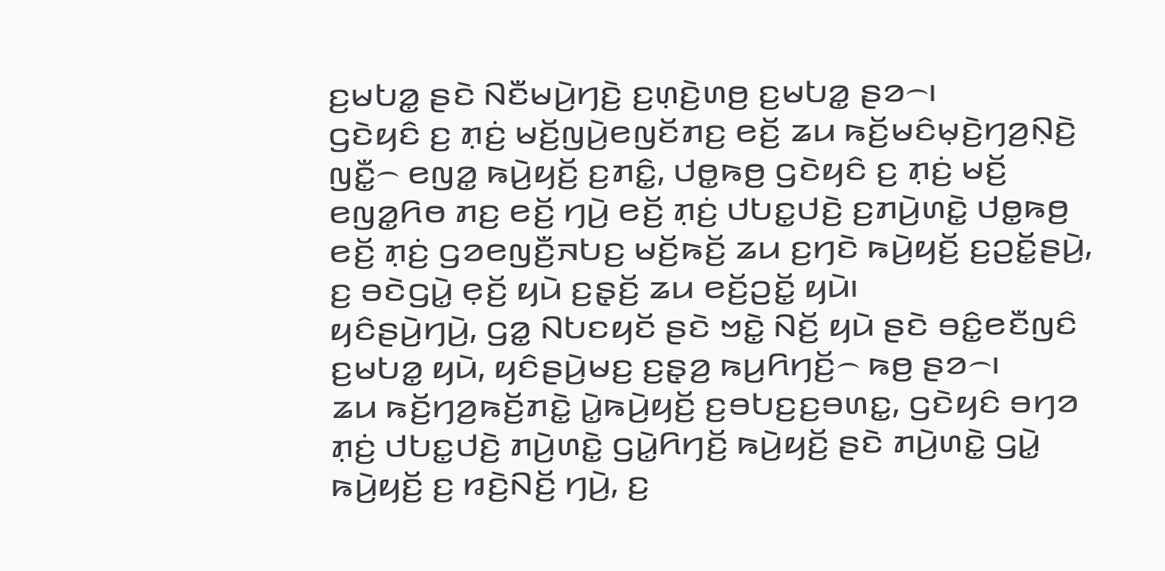ꤢ꤬ꤗꤝꤤ꤭ ꤔꤢꤧ ꤡꤢꤪꤗꤣꤧ꤬ꤚꤢꤧ꤬ ꤢ꤬ꤛ꤫ꤢꤧ꤬ꤛꤥ꤬ ꤢ꤬ꤗꤝꤤ꤭ ꤔꤤ꤮꤯
ꤞꤢꤧꤟꤢꤨ ꤢ꤬ ꤊ꤫ꤢꤦ꤬ ꤗꤢꤩ꤬ꤜꤣꤧ꤬ꤕꤜꤢꤩꤊꤢ꤬ ꤕꤢꤩ꤬ ꤘꤣ ꤒꤢꤩ꤬ꤗꤢꤨꤗ꤫ꤢꤧ꤬ꤚꤤ꤬ꤡ꤫ꤢꤧ꤬ ꤜꤢꤪ꤭꤮ ꤕꤜꤤ꤭ ꤒꤣꤧ꤬ꤟꤢꤩ꤬ ꤢ꤬ꤊꤢꤨ꤭, ꤓꤥ꤭ꤒꤥ꤬ ꤞꤢꤧꤟꤢꤨ ꤢ꤬ ꤊ꤫ꤢꤦ꤬ ꤗꤢꤩ꤬ ꤕꤜꤤ꤭ꤖꤥ ꤊꤢ꤬ ꤕꤢꤩ꤬ ꤚꤣꤧ꤬ ꤕꤢꤩ꤬ ꤊ꤫ꤢꤦ꤬ ꤓꤝꤢ꤭ꤓꤢꤧ꤬ ꤢ꤬ꤊꤣꤧ꤬ꤛꤢꤧ꤭ ꤓꤥ꤭ꤒꤥ꤬ ꤕꤢꤩ꤬ ꤊ꤫ꤢꤦ꤬ ꤞꤤꤕꤜꤢꤪ꤬ꤏꤝꤢ꤬ ꤗꤢꤩ꤬ꤒꤢꤩ꤬ ꤘꤣ ꤢ꤬ꤚꤢꤧ ꤒꤣꤧ꤬ꤟꤢꤩ꤬ ꤢ꤬ꤑꤢꤩ꤭ꤔꤣꤧ꤬, ꤢ꤬ ꤋꤢꤧꤞꤣꤧ꤭ ꤕ꤫ꤢꤩ꤬ ꤟꤣꤧ ꤢ꤬ꤔ꤫ꤢꤩ꤬ ꤘꤣ ꤕꤢꤩ꤬ꤑꤢꤩ꤭ ꤟꤣꤧ꤯
ꤟꤢꤨꤔꤣꤧ꤬ꤚꤣꤧ꤬, ꤞꤤ꤭ ꤡꤝꤢꤟꤢꤩ ꤔꤢꤧ ꤠꤢꤧ꤭ ꤡꤢꤩ꤬ ꤟꤣꤧ ꤔꤢꤧ ꤋꤢꤨ꤭ꤕꤢꤪꤜꤢꤨ ꤢ꤬ꤗꤝꤤ꤭ ꤟꤣꤧ, ꤟꤢꤨꤔꤣꤧ꤬ꤗꤢ꤬ ꤢ꤬ꤔ꤫ꤤ꤬ ꤒꤣ꤬ꤖꤚꤢꤩ꤬꤮ ꤒꤥ꤬ ꤔꤤ꤮꤯
ꤘꤣ ꤒꤢꤩ꤬ꤚꤤ꤬ꤒꤢꤩ꤬ꤊꤢꤧ꤭ ꤣꤧ꤭ꤒꤣꤧ꤬ꤟꤢꤩ꤬ ꤢ꤬ꤋꤝꤢ꤬ꤢ꤬ꤋꤛꤢ꤭, ꤞꤢꤧꤟꤢꤨ ꤋꤚꤤ ꤊ꤫ꤢꤦ꤬ ꤓꤝꤢ꤭ꤓꤢꤧ꤬ ꤊꤣꤧ꤬ꤛꤢꤧ꤭ ꤞꤣꤧ꤭ꤖꤚꤢꤩ꤬ ꤒꤣꤧ꤬ꤟꤢꤩ꤬ ꤔꤢꤧ ꤊꤣꤧ꤬ꤛꤢꤧ꤭ ꤞꤣꤧ꤭ ꤒꤣꤧ꤬ꤟꤢꤩ꤬ ꤢ꤬ ꤙꤢꤧ꤬ꤡꤢꤩ꤬ ꤚꤣꤧ꤬, ꤢ꤬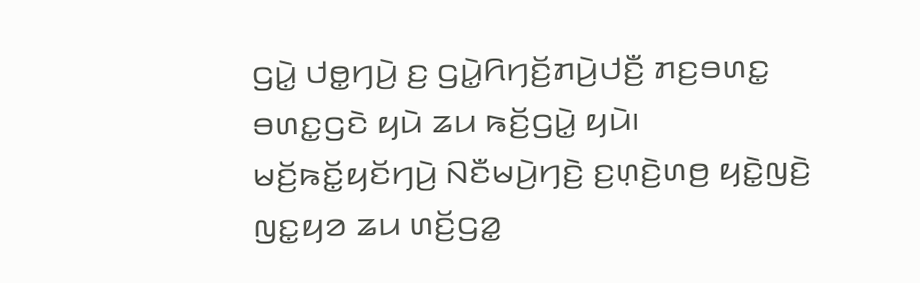ꤞꤣꤧ꤭ ꤓꤥ꤭ꤚꤣꤧ꤬ ꤢ꤬ ꤞꤣꤧ꤭ꤖꤚꤢꤩ꤬ꤊꤣꤧ꤬ꤓꤢꤪ꤬ ꤊꤢ꤬ꤋꤛꤢ꤭ ꤋꤛꤢ꤭ꤞꤢꤧ ꤟꤣꤧ ꤘꤣ ꤒꤢꤩ꤬ꤞꤣꤧ꤭ ꤟꤣꤧ꤯
ꤗꤢꤩ꤬ꤒꤢꤩ꤭ꤟꤢꤩꤚꤣꤧ꤬ ꤡꤢꤪꤗꤣꤧ꤬ꤚꤢꤧ꤬ ꤢ꤬ꤛ꤫ꤢꤧ꤬ꤛꤥ꤬ ꤟꤢꤧ꤭ꤜꤢꤧ꤬ ꤜꤢ꤭ꤟꤤ ꤘꤣ ꤛꤢꤩ꤬ꤞꤤ꤭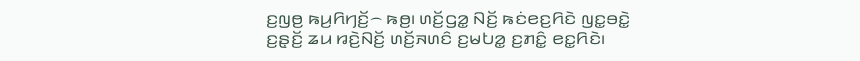ꤢ꤬ꤜꤥ꤬ ꤒꤣ꤬ꤖꤚꤢꤩ꤬꤮ ꤒꤥ꤬꤯ ꤛꤢꤩ꤬ꤞꤤ꤭ ꤡꤢꤩ꤬ ꤒꤢꤦꤕꤢ꤬ꤖꤢꤧ ꤜꤢ꤭ꤋꤢꤧ꤭ ꤢ꤬ꤔ꤫ꤢꤩ꤬ ꤘꤣ ꤙꤢꤧ꤬ꤡꤢꤩ꤬ ꤛꤢꤩ꤬ꤏꤛꤢꤨ ꤢ꤬ꤗꤝꤤ꤭ ꤢ꤬ꤊꤢꤨ꤭ ꤕꤢ꤭ꤖꤢꤧ꤯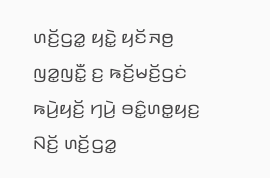ꤛꤢꤩ꤬ꤞꤤ꤭ ꤟꤢꤧ꤭ ꤟꤢꤩꤏꤥ꤬ ꤜꤤ꤭ꤜꤢꤪ꤭ ꤢ꤬ ꤒꤢꤩ꤬ꤗꤢꤩ꤬ꤞꤢꤦ ꤒꤣꤧ꤬ꤟꤢꤩ꤬ ꤚꤣꤧ꤬ ꤋꤢꤨ꤭ꤛꤥ꤭ꤟꤢ꤬ ꤡꤢꤩ꤬ ꤛꤢꤩ꤬ꤞꤤ꤭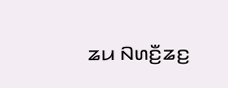ꤘꤣ ꤡꤛꤢꤪ꤬ꤘꤢ꤬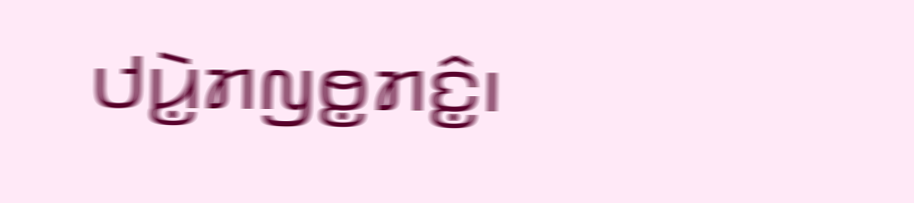ꤓꤣꤧ꤭ꤊꤜꤥ꤭ꤊꤢꤨ꤭꤯